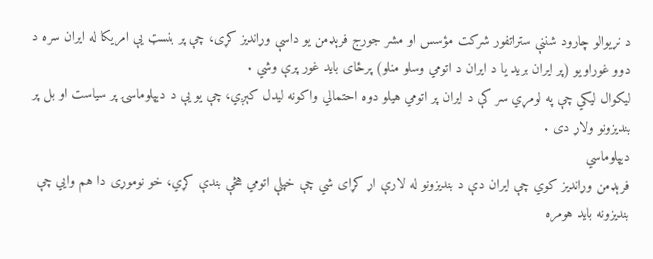د نړيوالو چارود شننې ستراتفور شرکت مؤسس او مشر جورج فرېډمن يو داسې وړانديز کړی، چې پر بنسټ يې امريکا له ايران سره د دوو غوراويو (پر ايران بريد يا د ايران د اتومي وسلو منلو) پرځای بايد غور پرې وشي .
ليکوال ليکي چې په لومړي سر کې د ايران پر اتومي هيلو دوه احتمالي واکونه ليدل کېږي، چې يو يې د ديپلوماسۍ پر سياست او بل پر بنديزونو ولاړ دی .
ديپلوماسي
فرېډمن وړانديز کوي چې ايران دې د بنديزونو له لارې اړ کړای شي چې خپلې اتومي هڅې بندې کړي، خو نوموړی دا هم وايي چې بنديزونه بايد هومره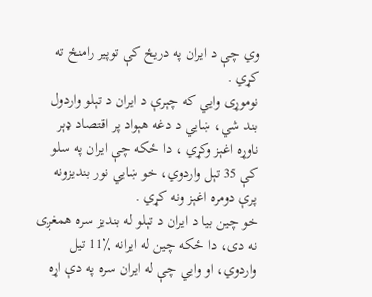وي چې د ايران په دريځ کې توپير رامنځ ته کړي .
نوموړی وايي که چېرې د ايران د تېلو واردول بند شي، ښايي د دغه هېواد پر اقتصاد ډېر ناوړه اغېز وکړي ، دا ځکه چې ايران په سلو کې 35 تېل واردوي، خو ښايي نور بنديزونه پرې دومره اغېز ونه کړي .
خو چين بيا د ايران د تېلو له بنديز سره همغږی نه دی، دا ځکه چين له ايرانه ٪11 تيل واردوي، او وايي چې له ايران سره په دې اړه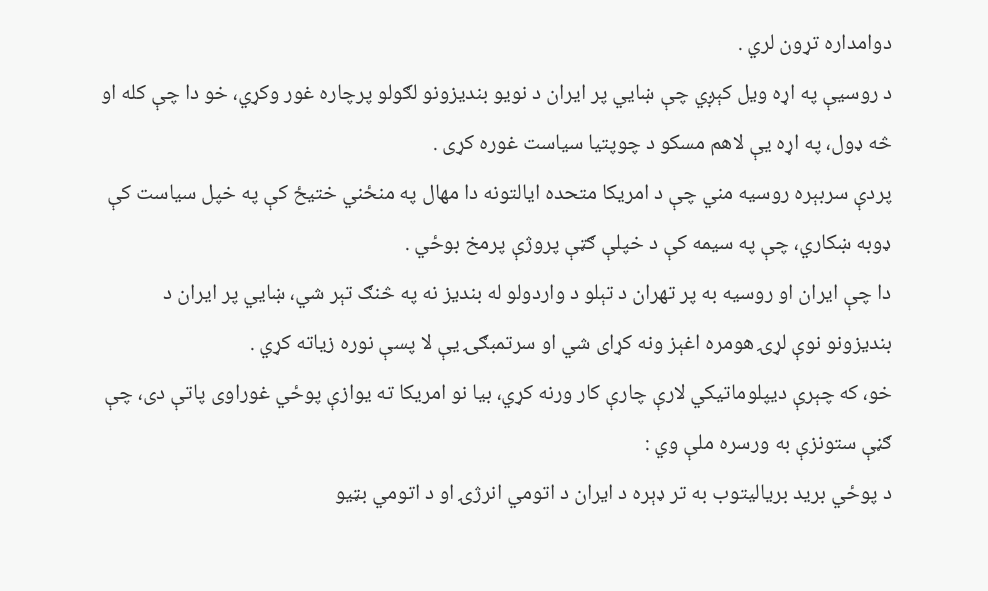دوامداره تړون لري .
د روسيې په اړه ويل کېږي چې ښايي پر ايران د نويو بنديزونو لګولو پرچاره غور وکړي، خو دا چې کله او څه ډول، په اړه يې لاهم مسکو د چوپتيا سياست غوره کړی .
پردې سربېره روسيه مني چې د امريکا متحده ايالتونه دا مهال په منځني ختيځ کې په خپل سياست کې ډوبه ښکاري، چې په سيمه کې د خپلې ګټې پروژې پرمخ بوځي .
دا چې ايران او روسيه به پر تهران د تېلو د واردولو له بنديز نه په څنګ تېر شي، ښايي پر ايران د بنديزونو نوې لړۍ هومره اغېز ونه کړای شي او سرتمبګۍ يې لا پسې نوره زياته کړي .
خو، که چېرې ديپلوماتيکي لارې چارې کار ورنه کړي، بيا نو امريکا ته يوازې پوځي غوراوی پاتې دی، چې ګڼې ستونزې به ورسره ملې وي :
د پوځي بريد برياليتوب به تر ډېره د ايران د اتومي انرژۍ او د اتومي بټيو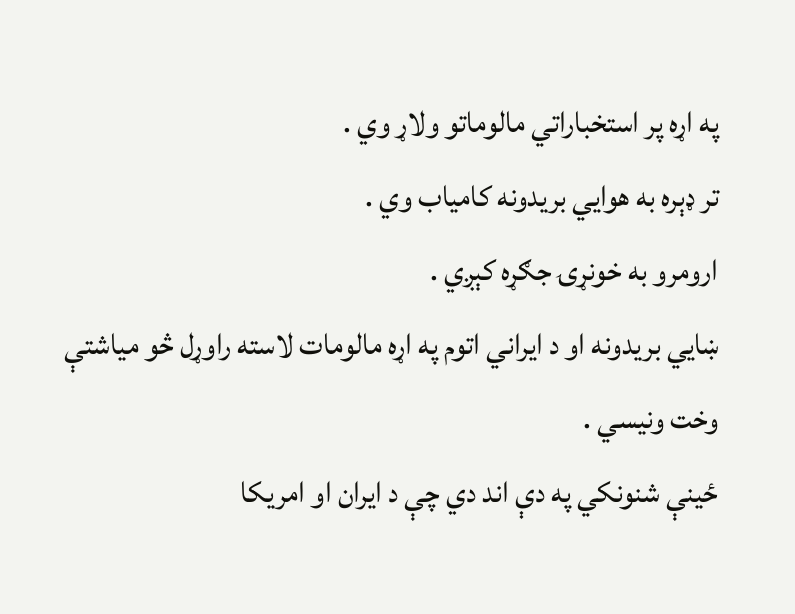په اړه پر استخباراتي مالوماتو ولاړ وي .
تر ډېره به هوايي بريدونه کامياب وي .
ارومرو به خونړۍ جګړه کېږي .
ښايي بريدونه او د ايراني اتوم په اړه مالومات لاسته راوړل څو مياشتې وخت ونيسي .
ځينې شنونکي په دې اند دي چې د ايران او امريکا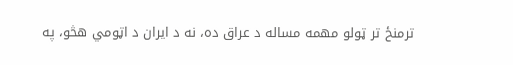ترمنځ تر ټولو مهمه مساله د عراق ده، نه د ايران د اټومي هڅو، په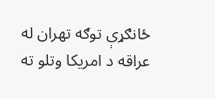ځانګړې توګه تهران له عراقه د امريکا وتلو ته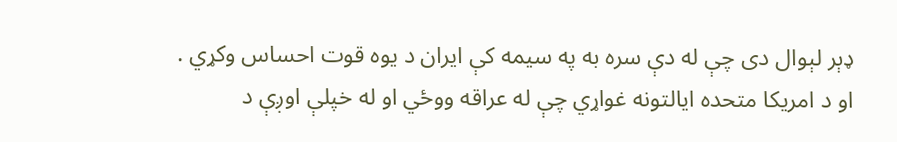ډېر لېوال دی چې له دې سره به په سيمه کې ايران د يوه قوت احساس وکړي .
او د امريکا متحده ايالتونه غواړي چې له عراقه ووځي او له خپلې اوږې د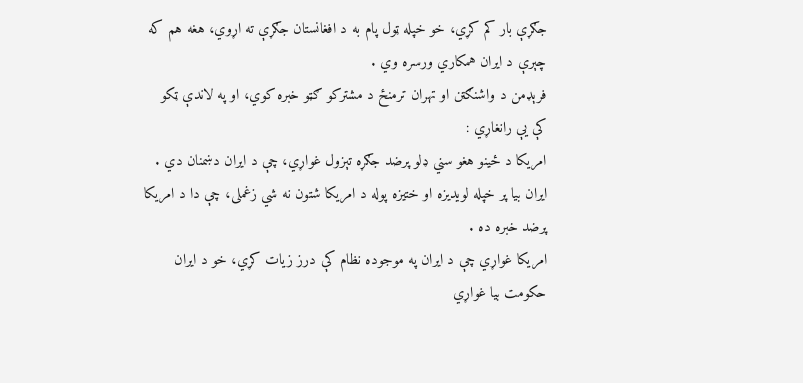جګړې بار کم کړي، خو خپله ټول پام به د افغانستان جګړې ته اړوي، هغه هم که چېرې د ايران همکاري ورسره وي .
فرېډمن د واشنګټن او تهران ترمنځ د مشترکو ګټو خبره کوي، او په لاندې ټکو کې يې رانغاړي :
امريکا د ځينو هغو سني ډلو پرضد جګړه تېزول غواړي، چې د ايران دښمنان دي .
ايران بيا پر خپله لويديزه او ختيزه پوله د امريکا شتون نه شي زغملی، چې دا د امريکا پرضد خبره ده .
امريکا غواړي چې د ايران په موجوده نظام کې درز زيات کړي، خو د ايران حکومت بيا غواړي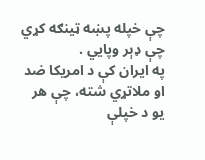چې خپله پښه ټينګه کړي چې ډېر وپايي .
په ايران کې د امريکا ضد او ملاتړي شته، چې هر يو د خپلې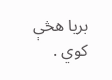بريا هڅې کوي .